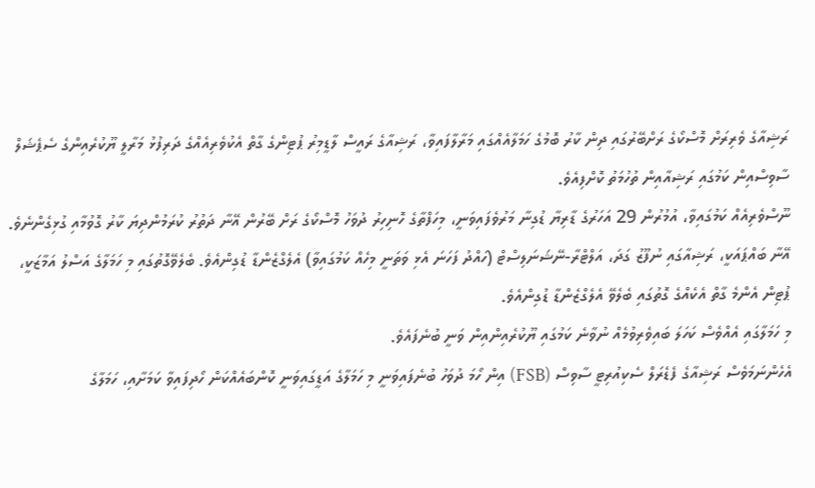ރަޝިއާގެ ވެރިރަށް މޮސްކޯގެ ރަށްބޭރުގައި ދިން ކާރު ބޮމުގެ ހަމަލާއެއްގައި މަރާލާފައިވާ، ރަޝިއާގެ ރައީސް ލާޑީމިރު ޕުޓިންގެ ގާތް އެކުވެރިއެއްގެ ދަރިފުޅު މަރާލީ ޔޫކުރެއިންގެ ސެޕެޝަލް ސާވިސްއިން ކަމުގައި ރަޝިއާއިން ތުހުމަތު ކޮށްފިއެވެ.
ނޫސްވެރިއެއް ކަމުގައިވާ، އުމުރުން 29 އަހަރުގެ ޑާރިޔާ ޑުގިނާ މަރުވެފައިވަނީ، މިހަފްތާގެ ހޮނިހިރު ދުވަހު މޮސްކޯގެ ރަށް ބޭރުން އޭނާ ދަތުރު ކުރަމުންދިޔަ ކާރު ގޮވުމާއި ގުޅިގެންނެވެ.
އޭނާ ބައްޕައަކީ، ރަޝިއާގައި ނުފޫޒު ގަދަ، އަލްޓްރާ-ނޭޝަނަލިސްޓް (ހައްދު ފަހަނަ އެޅި ވަތަނީ މިހެއް ކަމުގައިވާ) އެލެގްޒެންޑާ ޑުގިންއެވެ. ބެލެވޭގޮތުގައި މި ހަމަލާގެ އަސްލު އަމާޒަކީ، ޕުޓިން އެންމެ ގާތް އެކެއްގެ ގޮތުގައި ބެލެވޭ އެލެގްޒެންޑާ ޑުގިންއެވެ.
މި ހަމަލާގައި އެއްވެސް ކަހަލަ ބައިވެރިވުމެއް ނުވާނެ ކަމުގައި ޔޫކުރެއިންއިން ވަނީ ބުނެފައެވެ.
އެހެންނަމަވެސް ރަޝިއާގެ ފެޑެރަލް ސެކިއުރިޓީ ސާވިސް (FSB) އިން ހޯމަ ދުވަހު ބުނެފައިވަނީ މި ހަމަލާގެ އަޑީގައިވަނީ ކޮންބައެއްކަން ހޯދިފައިވާ ކަމަށާއި، ހަމަލާގެ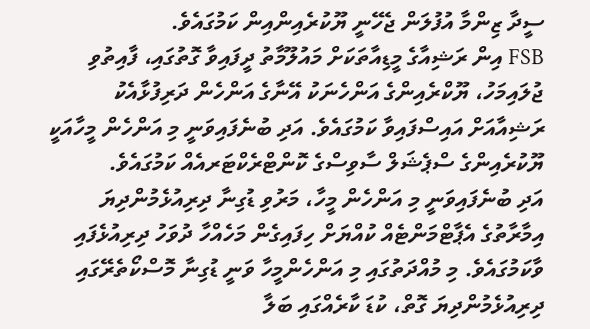ސީދާ ޒިންމާ އުފުލަން ޖެހޭނީ ޔޫކުރެއިންއިން ކަމުގައެވެ.
FSB އިން ރަޝިއާގެ މީޑިއާތަކަށް މައުލޫމާތު ދީފައިވާ ގޮތުގައި، ފާއިތުވި ޖުލައިމަހު، ޔޫކްރެއިންގެ އަންހެނަކު އޭނާގެ އަންހެން ދަރިފުޅާއެކު ރަޝިއާއަށް އައިސްފައިވާ ކަމުގައެވެ. އަދި ބުނެފައިވަނީ މި އަންހެން މީހާއަކީ ޔޫކުރެއިންގެ ސްޕެޝަލް ސާވިސްގެ ކޮންޓްރެކްޓަރއެއް ކަމުގައެވެ.
އަދި ބުނެފައިވަނީ މި އަންހެން މީހާ، މަރުވި ޑުގިނާ ދިރިއުޅެމުންދިޔަ އިމާރާތުގެ އެޕާޓްމަންޓެއް ކުއްޔަށް ހިފައިގެން މަހެއްހާ ދުވަހު ދިރިއުޅެފައި ވާކަމުގައެވެ. މި މުއްދަތުގައި މި އަންހެންމީހާ ވަނީ ޑުގިނާ މޮސްކޯތެރޭގައި ދިރިއުޅެމުންދިޔަ ގޮތް، ކުޑަ ކާރެއްގައި ބަލާ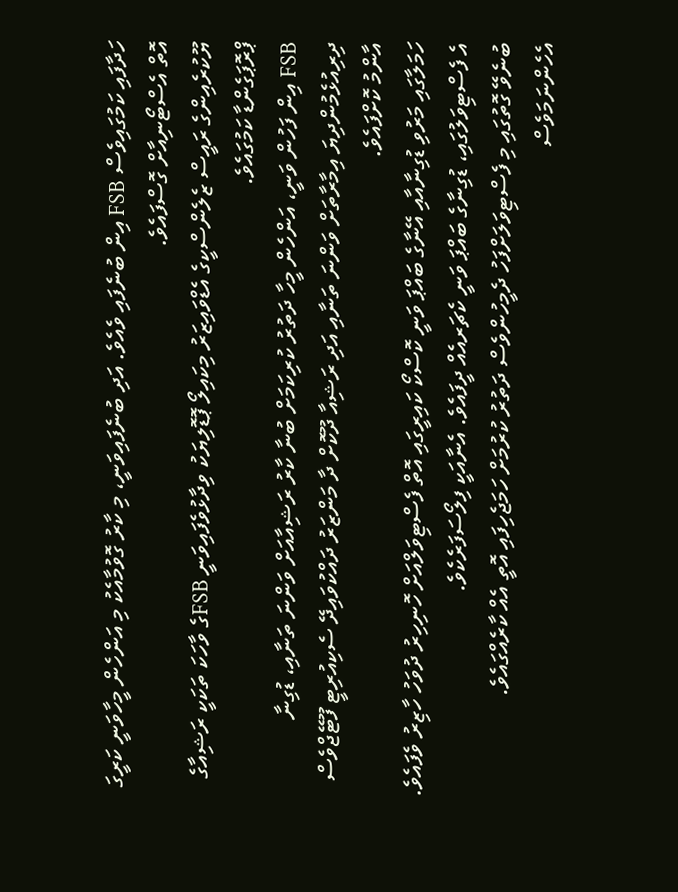ހަދާފައި ކަމުގައިވެސް FSB އިން ބުނެފައި ވެއެވެ. އަދި ބުނެފައިވަނީ، މި ކާރު ގޮވުމާއެކު މި އަންހެން މީހާވަނީ ކަރީގަ އޮތް އެސްޓޯނިއާށް ގޮސްފައެވެ.
ޔޫކުރެއިންގެ ރައީސް ޒެލެންސްކީގެ އެޑްވައިޒަރު މިކައިލޯ ޕޮޑޮލިޔަކު ވިދާޅުވެފައިވަނީ FSBގެ ވާހަކަ ތަކަކީ ރަޝިއާގެ ޕްރޮޕަގެންޑާ ކަމުގައެވެ.
FSB އިން ފަހުން ވަނީ، އަންހެން މީހާ ދަތުރު ކުރިކަމަށް ބުނާ ކާރު ރަޝިއާއަށް ވަންނަ ތަނާއި، ޑުގިނާ ދިރިއުޅެމުންދިޔަ އިމާރާތަށް ވަންނަ ތަނާއި އަދި ރަޝިއާ ދޫކޮށް ދާ މަންޒަރު ދައްކުވައިދޭ ސެކިއުރިޓީ ފޫޓޭޖްވެސް އާންމު ކޮށްފައެވެ.
ހަމަލާގައި މަރުވި ޑުގިނާއާއި އޭނާގެ ބައްޕަ ވަނީ ކޮސްކޯ ކައިރީގައި އޮތް ފެސްޓިވަލްއަށް ހޮނިހިރު ދުވަހު ހާޒިރު ވެފައެވެ. އެ ފެސްޓިވަލުގައި، ޑުގިނާގެ ބައްޕަ ވަނީ ކެޗަރއެއް ދީފައެވެ. އެނާއަކީ ފިލޯސަފަރެކެވެ.
ބުނެވޭ ގޮތުގައި މި ފެސްޓިވަލަށްފަހު ދެމީހުންވެސް ދަތުރު ކުރުމަށް ހަމަޖެހިފައި އޮތީ އެއް ކާރެއްގައެވެ. އެހެންނަމަވެސް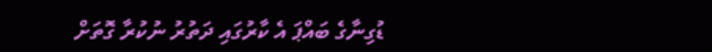ޑުގިނާގެ ބައްޕަ އެ ކާރުގައި ދަތުރު ނުކުރާ ގޮތަށް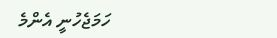ހަމަޖެހުނީ އެންމެ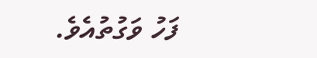ފަހު ވަގުތުއެވެ.